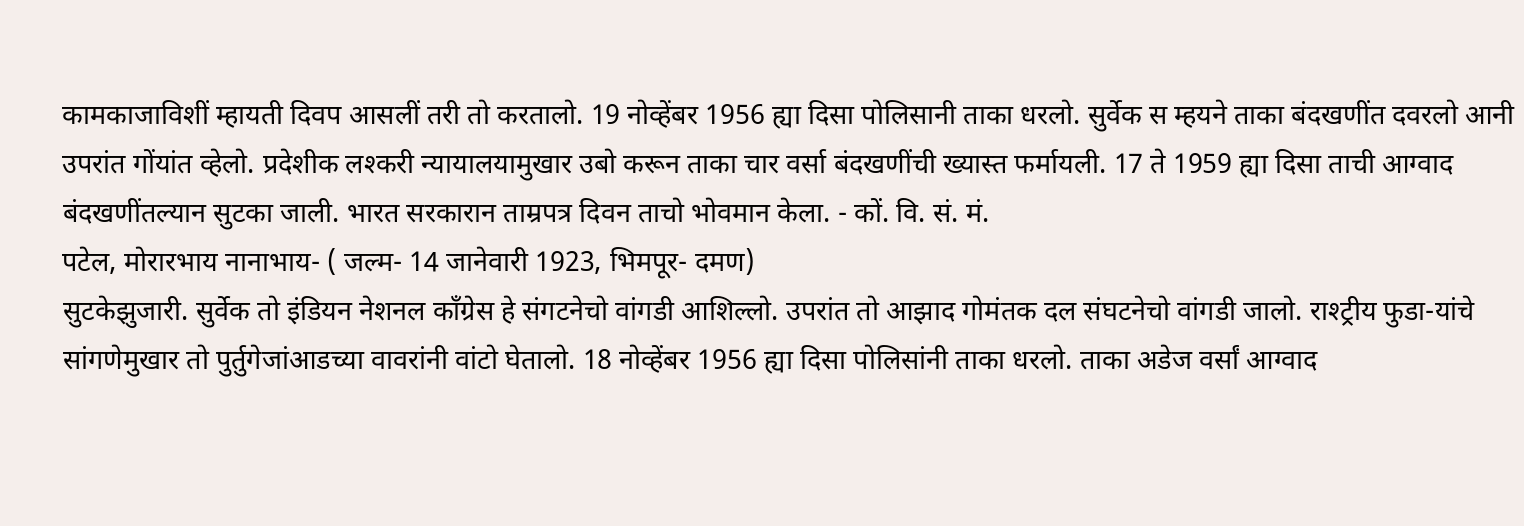कामकाजाविशीं म्हायती दिवप आसलीं तरी तो करतालो. 19 नोव्हेंबर 1956 ह्या दिसा पोलिसानी ताका धरलो. सुर्वेक स म्हयने ताका बंदखणींत दवरलो आनी उपरांत गोंयांत व्हेलो. प्रदेशीक लश्करी न्यायालयामुखार उबो करून ताका चार वर्सा बंदखणींची ख्यास्त फर्मायली. 17 ते 1959 ह्या दिसा ताची आग्वाद बंदखणींतल्यान सुटका जाली. भारत सरकारान ताम्रपत्र दिवन ताचो भोवमान केला. - कों. वि. सं. मं.
पटेल, मोरारभाय नानाभाय- ( जल्म- 14 जानेवारी 1923, भिमपूर- दमण)
सुटकेझुजारी. सुर्वेक तो इंडियन नेशनल कॉंग्रेस हे संगटनेचो वांगडी आशिल्लो. उपरांत तो आझाद गोमंतक दल संघटनेचो वांगडी जालो. राश्ट्रीय फुडा-यांचे सांगणेमुखार तो पुर्तुगेजांआडच्या वावरांनी वांटो घेतालो. 18 नोव्हेंबर 1956 ह्या दिसा पोलिसांनी ताका धरलो. ताका अडेज वर्सां आग्वाद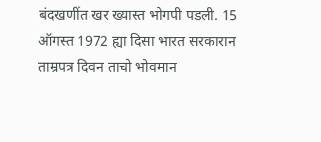बंदखणींत खर ख्यास्त भोगपी पडली. 15 ऑगस्त 1972 ह्या दिसा भारत सरकारान ताम्रपत्र दिवन ताचो भोवमान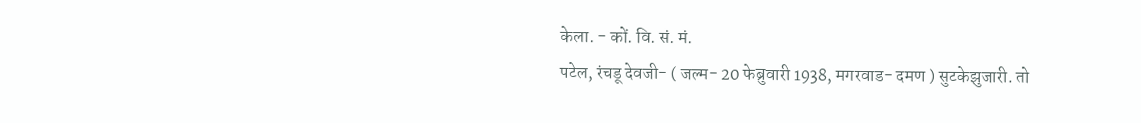केला. - कों. वि. सं. मं.
पटेल, रंचडू देवजी- ( जल्म- 20 फेब्रुवारी 1938, मगरवाड- दमण ) सुटकेझुजारी. तो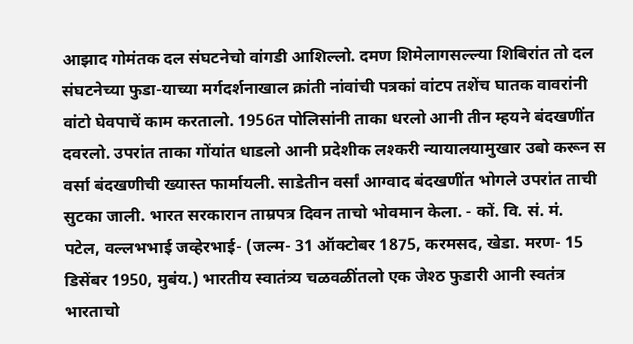आझाद गोमंतक दल संघटनेचो वांगडी आशिल्लो. दमण शिमेलागसल्ल्या शिबिरांत तो दल संघटनेच्या फुडा-याच्या मर्गदर्शनाखाल क्रांती नांवांची पत्रकां वांटप तशेंच घातक वावरांनी वांटो घेवपाचें काम करतालो. 1956त पोलिसांनी ताका धरलो आनी तीन म्हयने बंदखणींत दवरलो. उपरांत ताका गोंयांत धाडलो आनी प्रदेशीक लश्करी न्यायालयामुखार उबो करून स वर्सा बंदखणीची ख्यास्त फार्मायली. साडेतीन वर्सां आग्वाद बंदखणींत भोगले उपरांत ताची सुटका जाली. भारत सरकारान ताम्रपत्र दिवन ताचो भोवमान केला. - कों. वि. सं. मं.
पटेल, वल्लभभाई जव्हेरभाई- (जल्म- 31 ऑक्टोबर 1875, करमसद, खेडा. मरण- 15 डिसेंबर 1950, मुबंय.) भारतीय स्वातंत्र्य चळवळींतलो एक जेश्ठ फुडारी आनी स्वतंत्र भारताचो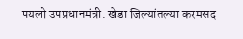पयलो उपप्रधानमंत्री. खेडा जिल्यांतल्या करमसद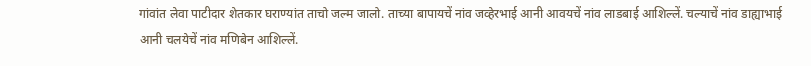गांवांत लेवा पाटीदार शेतकार घराण्यांत ताचो जल्म जालो. ताच्या बापायचें नांव जव्हेरभाई आनी आवयचें नांव लाडबाई आशिल्लें. चल्याचें नांव डाह्याभाई आनी चलयेचें नांव मणिबेन आशिल्लें.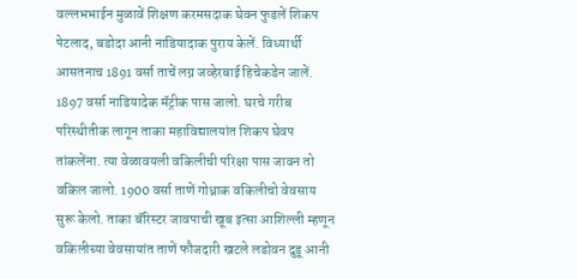वल्लभभाईन मुळावें शिक्षण करमसदाक घेवन फुडलें शिकप पेटलाद, बडोदा आनी नाडियादाक पुराय केलें. विध्यार्थी आसतनाच 1891 वर्सा ताचें लग्न जव्हेरबाई हिचेकडेन जालें. 1897 वर्सा नाडियादेक मॅट्रीक पास जालो. घरचे गरीब परिस्थीतीक लागून ताका महाविद्यालयांत शिकप घेवप तांकलेंना. त्या वेळावयली वकिलीची परिक्षा पास जावन तो वकिल जालो. 1900 वर्सा ताणें गोध्राक वकिलीचो वेवसाय सुरू केलो. ताका बॅरिस्टर जावपाची खूब इत्सा आशिल्ली म्हणून वकिलीच्या वेवसायांत ताणें फौजदारी खटले लडोवन दुडू आनी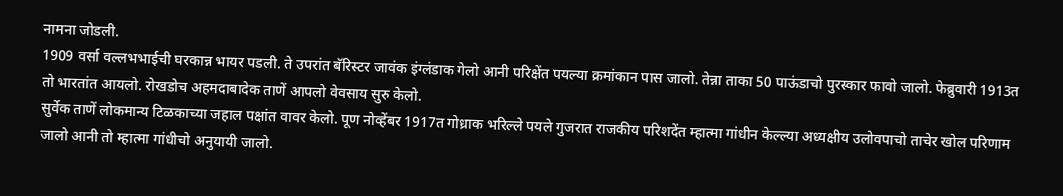नामना जोडली.
1909 वर्सा वल्लभभाईची घरकान्न भायर पडली. ते उपरांत बॅरिस्टर जावंक इंग्लंडाक गेलो आनी परिक्षेंत पयल्या क्रमांकान पास जालो. तेन्ना ताका 50 पाऊंडाचो पुरस्कार फावो जालो. फेब्रुवारी 1913त तो भारतांत आयलो. रोखडोच अहमदाबादेक ताणें आपलो वेवसाय सुरु केलो.
सुर्वेक ताणें लोकमान्य टिळकाच्या जहाल पक्षांत वावर केलो. पूण नोव्हेंबर 1917त गोध्राक भरिल्ले पयले गुजरात राजकीय परिशदेंत म्हात्मा गांधीन केल्ल्या अध्यक्षीय उलोवपाचो ताचेर खोल परिणाम जालो आनी तो म्हात्मा गांधीचो अनुयायी जालो.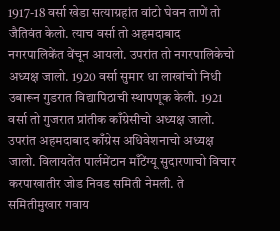1917-18 वर्सा खेडा सत्याग्रहांत वांटो घेवन ताणें तो जैतिवंत केलो. त्याच वर्सा तो अहमदाबाद नगरपालिकेंत वेंचून आयलो. उपरांत तो नगरपालिकेचो अध्यक्ष जालो. 1920 वर्सा सुमार धा लाखांचो निधी उबारून गुडरात विद्यापिठाची स्थापणूक केली. 1921 वर्सा तो गुजरात प्रांतीक काँग्रेसीचो अध्यक्ष जालो. उपरांत अहमदाबाद काँग्रेस अधिवेशनाचो अध्यक्ष जालो. विलायतेंत पार्लमेंटान माँटेंग्यू सुदारणाचो विचार करपाखातीर जोड निवड समिती नेमली. ते समितीमुखार गवाय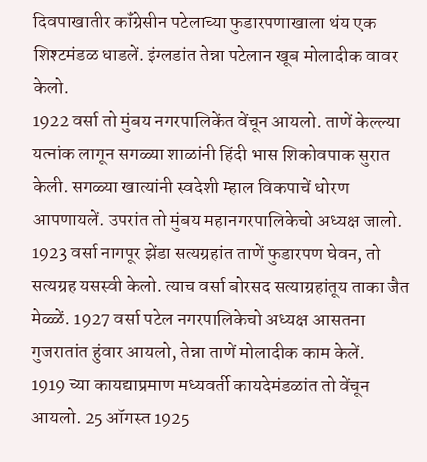दिवपाखातीर कॉंग्रेसीन पटेलाच्या फुडारपणाखाला थंय एक शिश्टमंडळ धाडलें. इंग्लडांत तेन्ना पटेलान खूब मोलादीक वावर केलो.
1922 वर्सा तो मुंबय नगरपालिकेंत वेंचून आयलो. ताणें केल्ल्या यत्नांक लागून सगळ्या शाळांनी हिंदी भास शिकोवपाक सुरात केली. सगळ्या खात्यांनी स्वदेशी म्हाल विकपाचें धोरण आपणायलें. उपरांत तो मुंबय महानगरपालिकेचो अध्यक्ष जालो.
1923 वर्सा नागपूर झेंडा सत्यग्रहांत ताणें फुडारपण घेवन, तो सत्यग्रह यसस्वी केलो. त्याच वर्सा बोरसद सत्याग्रहांतूय ताका जैत मेळ्ळें. 1927 वर्सा पटेल नगरपालिकेचो अध्यक्ष आसतना गुजरातांत हुंवार आयलो, तेन्ना ताणें मोलादीक काम केलें.
1919 च्या कायद्याप्रमाण मध्यवर्ती कायदेमंडळांत तो वेंचून आयलो. 25 ऑगस्त 1925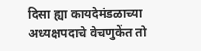दिसा ह्या कायदेमंडळाच्या अध्यक्षपदाचे वेचणुकेंत तो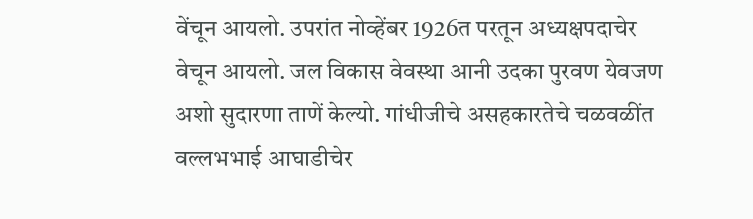वेंचून आयलो. उपरांत नोव्हेंबर 1926त परतून अध्यक्षपदाचेर वेचून आयलो. जल विकास वेवस्था आनी उदका पुरवण येवजण अशो सुदारणा ताणें केल्यो. गांधीजीचे असहकारतेचे चळवळींत वल्लभभाई आघाडीचेर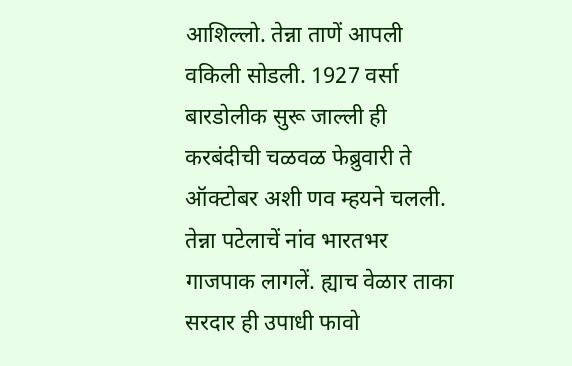आशिल्लो. तेन्ना ताणें आपली वकिली सोडली. 1927 वर्सा बारडोलीक सुरू जाल्ली ही करबंदीची चळवळ फेब्रुवारी ते ऑक्टोबर अशी णव म्हयने चलली. तेन्ना पटेलाचें नांव भारतभर गाजपाक लागलें. ह्याच वेळार ताका सरदार ही उपाधी फावो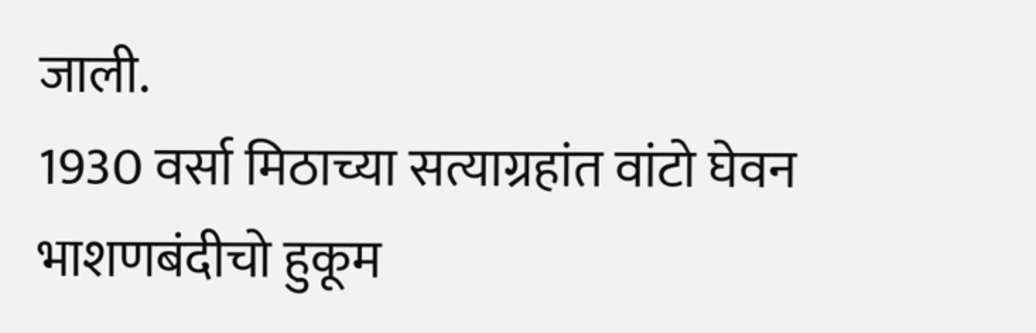जाली.
1930 वर्सा मिठाच्या सत्याग्रहांत वांटो घेवन भाशणबंदीचो हुकूम